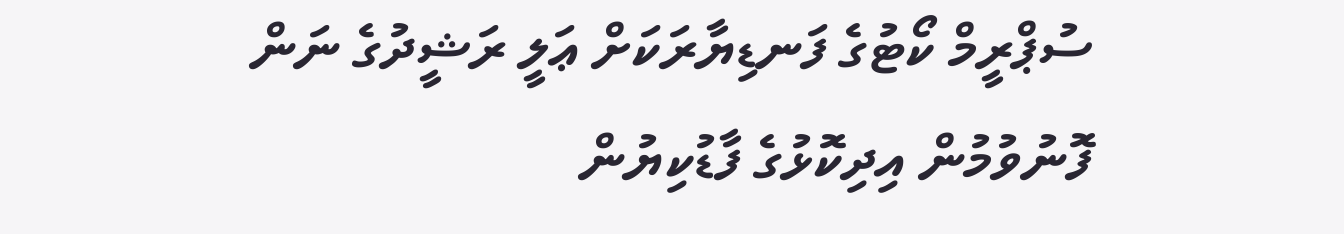ސުޕްރީމް ކޯޓުގެ ފަނޑިޔާރަކަށް ޢަލީ ރަޝީދުގެ ނަން ފޮނުވުމުން އިދިކޮޅުގެ ފާޑުކިޔުން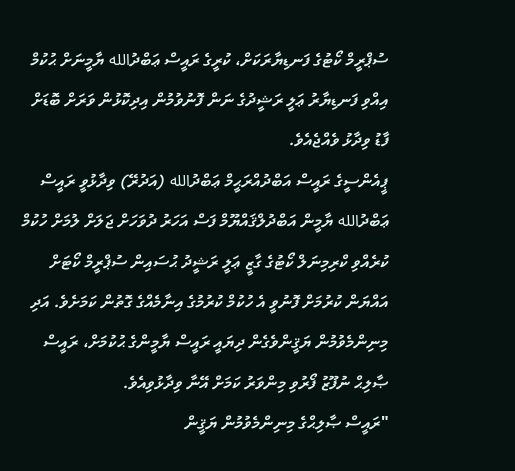ސުޕްރީމް ކޯޓުގެ ފަނޑިޔާރަކަށް، ކުރީގެ ރައީސް ޢަބްދުالله ޔާމީނަށް ޙުކުމް އިއްވި ފަނޑިޔާރު ޢަލީ ރަޝީދުގެ ނަން ފޮނުވުމުން އިދިކޮޅުން ވަރަށް ބޮޑަށް ފާޑު ވިދާޅު ވެއްޖެއެވެ.
ޕީއެންސީގެ ރައީސް އަބްދުއްރަޙީމް ޢަބްދުالله (އަދުރޭ) ވިދާޅުވީ ރައީސް ޢަބްދުالله ޔާމީން އަބްދުލްޤައްޔޫމް ފަސް އަހަރު ދުވަހަށް ޖަލަށް ލުމަށް ހުކުމް ކުރެއްވި ކްރިމިނަލް ކޯޓުގެ ގާޒީ ޢަލީ ރަޝީދު ޙުސައިން ސުޕްރީމް ކޯޓަށް އައްޔަން ކުރުމަށް ފޮނުވީ އެ ހުކުމް ކުރުމުގެ އިނާމެއްގެ ގޮތުން ކަމަށެވެ. އަދި މިނިންމެވުމުން ޔަޤީންވެގެން ދިޔައީ ރައީސް ޔާމީންގެ ޙުކުމަށް، ރައީސް ޞާލިޙް ނުފޫޒު ފޯރުވި މިންވަރު ކަމަށް އޭނާ ވިދާޅުވިއެވެ.
"ރައީސް ޞާލިޙްގެ މިނިންމެވުމުން ޔަޤީން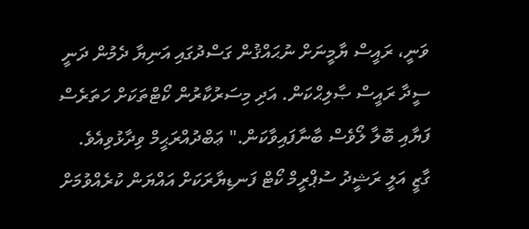ވަނީ، ރައީސް ޔާމީނަށް ނުޙައްޤުން ގަސްދުގައި އަނިޔާ ދެމުން ދަނީ ސީދާ ރައީސް ޞާލިޙްކަން. އަދި މިސަރުކާރުން ކޯޓްތަކަށް ހަތަރެސް ފަޔާއި ބޮލާ ލޯވެސް ބާނާފައިވާކަން." ޢަބްދުއްރަޙީމް ވިދާޅުވިއެވެ.
ގާޒީ އަލީ ރަޝީދު ސުޕްރީމް ކޯޓް ފަނޑިޔާރަކަށް އައްޔަން ކުރެއްވުމަށް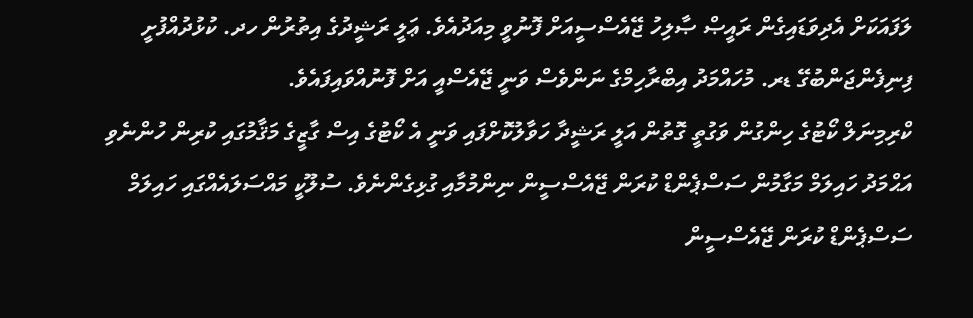ލަފައަކަށް އެދިވަޑައިގެން ރައީޞް ޞާލިހު ޖޭއެސްސީއަށް ފޮނުވީ މިއަދުއެވެ. ޢަލީ ރަޝީދުގެ އިތުރުން ހދ. ކުޅުދުއްފުށީ ފިނިފެންޖަންބުގޭ ޑރ. މުހައްމަދު އިބްރާހިމްގެ ނަންވެސް ވަނީ ޖޭއެސްއީ އަށް ފޮނުއްވައިފައެވެ.
ކްރިމިނަލް ކޯޓުގެ ހިންގުން ވަގުތީ ގޮތުން އަލީ ރަޝީދާ ހަވާލުކޮށްފައި ވަނީ އެ ކޯޓުގެ އިސް ގާޒީގެ މަޤާމުގައި ކުރިން ހުންނެވި އަޙްމަދު ހައިލަމް މަގާމުން ސަސްޕެންޑް ކުރަން ޖޭއެސްސީން ނިންމުމާއި ގުޅިގެންނެވެ. ސުލޫކީ މައްސަލައެއްގައި ހައިލަމް ސަސްޕެންޑް ކުރަން ޖޭއެސްސީން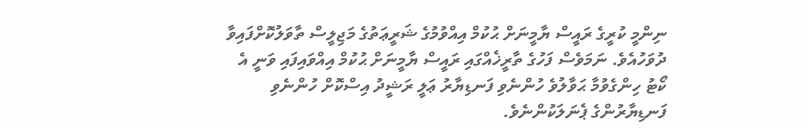ނިންމީ ކުރީގެ ރައީސް ޔާމީނަށް ޙުކުމް އިއްވުމުގެ ޝަރީޢަތުގެ މަޖިލީސް ތާވަލުކޮށްފައިވާ ދުވަހުއެވެ. ނަމަވެސް ފަހުގެ ތާރީޚެއްގައި ރައީސް ޔާމީނަށް ޙުކުމް އިއްވައިފައި ވަނީ އެ ކޯޓު ހިންގެވުމާ ޙަވާލުވެ ހުންނެވި ފަނޑިޔާރު ޢަލީ ރަޝީދު އިސްކޮށް ހުންނެވި ފަނޑިޔާރުންގެ ޕެނަލަކުންނެވެ.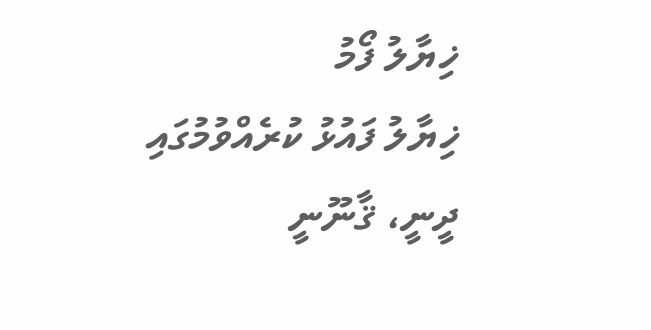ޚިޔާލު ފޯމު
ޚިޔާލު ފައުޅު ކުރެއްވުމުގައި ދީނީ، ޤާނޫނީ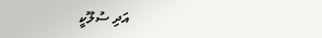އަދި ސުލޫކީ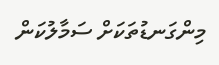މިންގަނޑުތަކަށް ސަމާލުކަން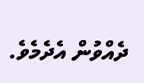ދެއްވުން އެދެމެވެ.